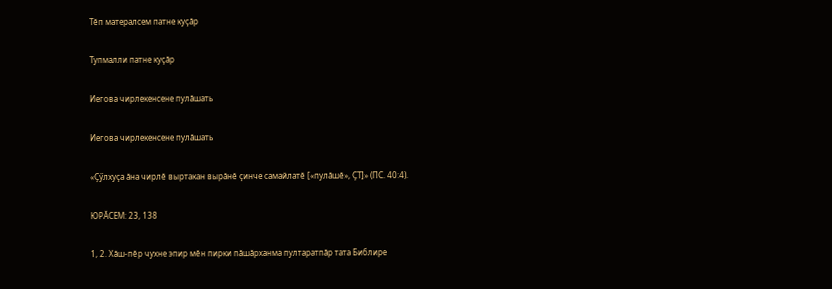Тӗп матералсем патне куҫӑр

Тупмалли патне куҫӑр

Иегова чирлекенсене пулӑшать

Иегова чирлекенсене пулӑшать

«Ҫӳлхуҫа ӑна чирлӗ выртакан вырӑнӗ ҫинче самайлатӗ [«пулӑшӗ», ҪТ]» (ПС. 40:4).

ЮРӐСЕМ: 23, 138

1, 2. Хӑш-пӗр чухне эпир мӗн пирки пӑшӑрханма пултаратпӑр тата Библире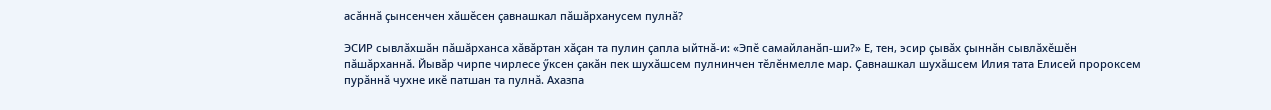асӑннӑ ҫынсенчен хӑшӗсен ҫавнашкал пӑшӑрханусем пулнӑ?

ЭСИР сывлӑхшӑн пӑшӑрханса хӑвӑртан хӑҫан та пулин ҫапла ыйтнӑ-и: «Эпӗ самайланӑп-ши?» Е, тен, эсир ҫывӑх ҫыннӑн сывлӑхӗшӗн пӑшӑрханнӑ. Йывӑр чирпе чирлесе ӳксен ҫакӑн пек шухӑшсем пулнинчен тӗлӗнмелле мар. Ҫавнашкал шухӑшсем Илия тата Елисей пророксем пурӑннӑ чухне икӗ патшан та пулнӑ. Ахазпа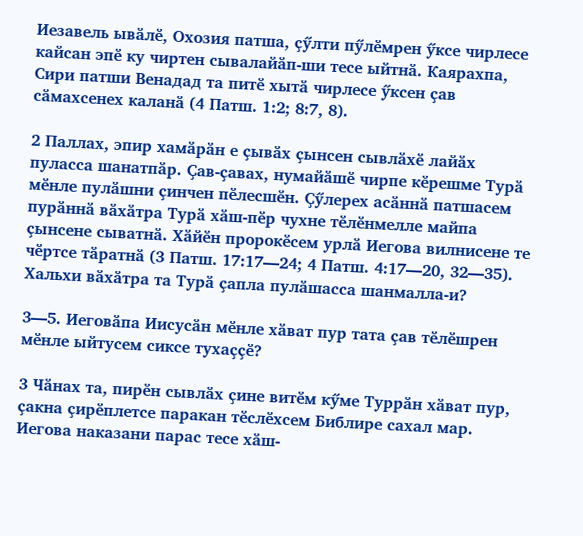Иезавель ывӑлӗ, Охозия патша, ҫӳлти пӳлӗмрен ӳксе чирлесе кайсан эпӗ ку чиртен сывалайӑп-ши тесе ыйтнӑ. Каярахпа, Сири патши Венадад та питӗ хытӑ чирлесе ӳксен ҫав сӑмахсенех каланӑ (4 Патш. 1:2; 8:7, 8).

2 Паллах, эпир хамӑрӑн е ҫывӑх ҫынсен сывлӑхӗ лайӑх пуласса шанатпӑр. Ҫав-ҫавах, нумайӑшӗ чирпе кӗрешме Турӑ мӗнле пулӑшни ҫинчен пӗлесшӗн. Ҫӳлерех асӑннӑ патшасем пурӑннӑ вӑхӑтра Турӑ хӑш-пӗр чухне тӗлӗнмелле майпа ҫынсене сыватнӑ. Хӑйӗн пророкӗсем урлӑ Иегова вилнисене те чӗртсе тӑратнӑ (3 Патш. 17:17—24; 4 Патш. 4:17—20, 32—35). Хальхи вӑхӑтра та Турӑ ҫапла пулӑшасса шанмалла-и?

3—5. Иеговӑпа Иисусӑн мӗнле хӑват пур тата ҫав тӗлӗшрен мӗнле ыйтусем сиксе тухаҫҫӗ?

3 Чӑнах та, пирӗн сывлӑх ҫине витӗм кӳме Туррӑн хӑват пур, ҫакна ҫирӗплетсе паракан тӗслӗхсем Библире сахал мар. Иегова наказани парас тесе хӑш-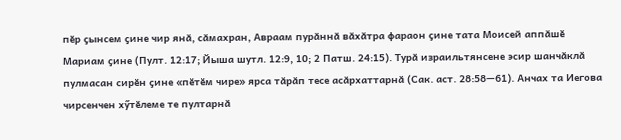пӗр ҫынсем ҫине чир янӑ, сӑмахран, Авраам пурӑннӑ вӑхӑтра фараон ҫине тата Моисей аппӑшӗ Мариам ҫине (Пулт. 12:17; Йыша шутл. 12:9, 10; 2 Патш. 24:15). Турӑ израильтянсене эсир шанчӑклӑ пулмасан сирӗн ҫине «пӗтӗм чире» ярса тӑрӑп тесе асӑрхаттарнӑ (Сак. аст. 28:58—61). Анчах та Иегова чирсенчен хӳтӗлеме те пултарнӑ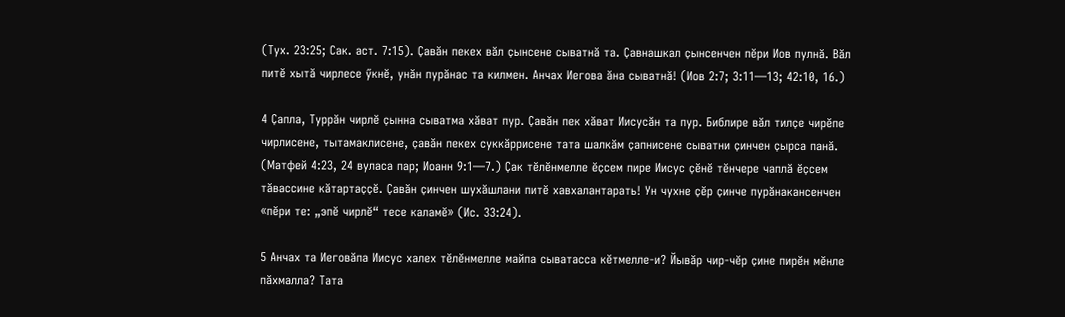(Тух. 23:25; Сак. аст. 7:15). Ҫавӑн пекех вӑл ҫынсене сыватнӑ та. Ҫавнашкал ҫынсенчен пӗри Иов пулнӑ. Вӑл питӗ хытӑ чирлесе ӳкнӗ, унӑн пурӑнас та килмен. Анчах Иегова ӑна сыватнӑ! (Иов 2:7; 3:11—13; 42:10, 16.)

4 Ҫапла, Туррӑн чирлӗ ҫынна сыватма хӑват пур. Ҫавӑн пек хӑват Иисусӑн та пур. Библире вӑл тилҫе чирӗпе чирлисене, тытамаклисене, ҫавӑн пекех суккӑррисене тата шалкӑм ҫапнисене сыватни ҫинчен ҫырса панӑ. (Матфей 4:23, 24 вуласа пар; Иоанн 9:1—7.) Ҫак тӗлӗнмелле ӗҫсем пире Иисус ҫӗнӗ тӗнчере чаплӑ ӗҫсем тӑвассине кӑтартаҫҫӗ. Ҫавӑн ҫинчен шухӑшлани питӗ хавхалантарать! Ун чухне ҫӗр ҫинче пурӑнакансенчен «пӗри те: „эпӗ чирлӗ“ тесе каламӗ» (Ис. 33:24).

5 Анчах та Иеговӑпа Иисус халех тӗлӗнмелле майпа сыватасса кӗтмелле-и? Йывӑр чир-чӗр ҫине пирӗн мӗнле пӑхмалла? Тата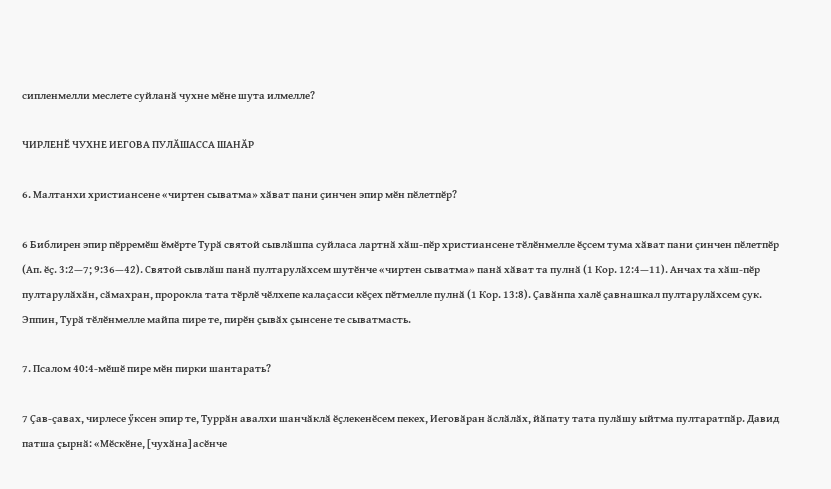сипленмелли меслете суйланӑ чухне мӗне шута илмелле?

ЧИРЛЕНӖ ЧУХНЕ ИЕГОВА ПУЛӐШАССА ШАНӐР

6. Малтанхи христиансене «чиртен сыватма» хӑват пани ҫинчен эпир мӗн пӗлетпӗр?

6 Библирен эпир пӗрремӗш ӗмӗрте Турӑ святой сывлӑшпа суйласа лартнӑ хӑш-пӗр христиансене тӗлӗнмелле ӗҫсем тума хӑват пани ҫинчен пӗлетпӗр (Ап. ӗҫ. 3:2—7; 9:36—42). Святой сывлӑш панӑ пултарулӑхсем шутӗнче «чиртен сыватма» панӑ хӑват та пулнӑ (1 Кор. 12:4—11). Анчах та хӑш-пӗр пултарулӑхӑн, сӑмахран, пророкла тата тӗрлӗ чӗлхепе калаҫасси кӗҫех пӗтмелле пулнӑ (1 Кор. 13:8). Ҫавӑнпа халӗ ҫавнашкал пултарулӑхсем ҫук. Эппин, Турӑ тӗлӗнмелле майпа пире те, пирӗн ҫывӑх ҫынсене те сыватмасть.

7. Псалом 40:4-мӗшӗ пире мӗн пирки шантарать?

7 Ҫав-ҫавах, чирлесе ӳксен эпир те, Туррӑн авалхи шанчӑклӑ ӗҫлекенӗсем пекех, Иеговӑран ӑслӑлӑх, йӑпату тата пулӑшу ыйтма пултаратпӑр. Давид патша ҫырнӑ: «Мӗскӗне, [чухӑна] асӗнче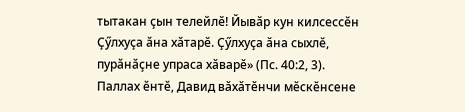тытакан ҫын телейлӗ! Йывӑр кун килсессӗн Ҫӳлхуҫа ӑна хӑтарӗ. Ҫӳлхуҫа ӑна сыхлӗ, пурӑнӑҫне упраса хӑварӗ» (Пс. 40:2, 3). Паллах ӗнтӗ, Давид вӑхӑтӗнчи мӗскӗнсене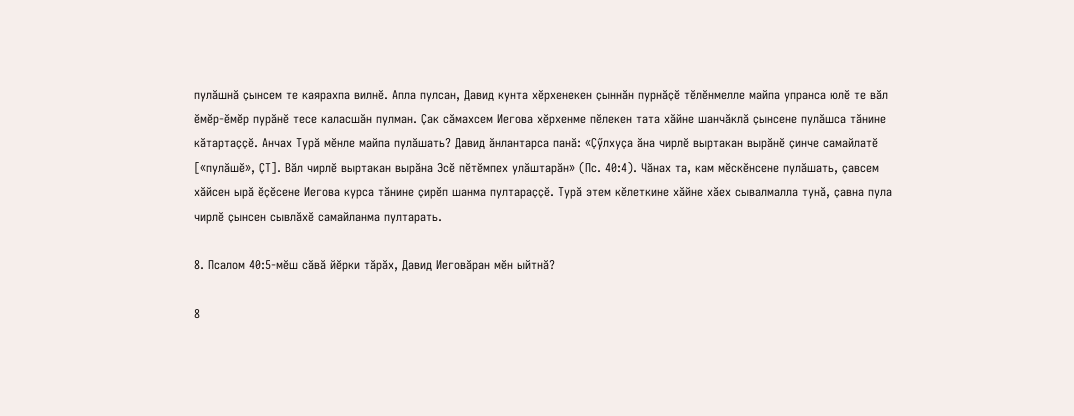пулӑшнӑ ҫынсем те каярахпа вилнӗ. Апла пулсан, Давид кунта хӗрхенекен ҫыннӑн пурнӑҫӗ тӗлӗнмелле майпа упранса юлӗ те вӑл ӗмӗр-ӗмӗр пурӑнӗ тесе каласшӑн пулман. Ҫак сӑмахсем Иегова хӗрхенме пӗлекен тата хӑйне шанчӑклӑ ҫынсене пулӑшса тӑнине кӑтартаҫҫӗ. Анчах Турӑ мӗнле майпа пулӑшать? Давид ӑнлантарса панӑ: «Ҫӳлхуҫа ӑна чирлӗ выртакан вырӑнӗ ҫинче самайлатӗ [«пулӑшӗ», ҪТ]. Вӑл чирлӗ выртакан вырӑна Эсӗ пӗтӗмпех улӑштарӑн» (Пс. 40:4). Чӑнах та, кам мӗскӗнсене пулӑшать, ҫавсем хӑйсен ырӑ ӗҫӗсене Иегова курса тӑнине ҫирӗп шанма пултараҫҫӗ. Турӑ этем кӗлеткине хӑйне хӑех сывалмалла тунӑ, ҫавна пула чирлӗ ҫынсен сывлӑхӗ самайланма пултарать.

8. Псалом 40:5-мӗш сӑвӑ йӗрки тӑрӑх, Давид Иеговӑран мӗн ыйтнӑ?

8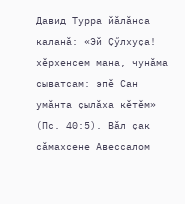Давид Турра йӑлӑнса каланӑ: «Эй Ҫӳлхуҫа! хӗрхенсем мана, чунӑма сыватсам: эпӗ Сан умӑнта ҫылӑха кӗтӗм» (Пс. 40:5). Вӑл ҫак сӑмахсене Авессалом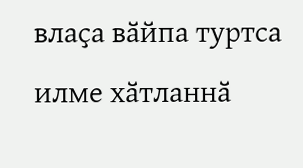влаҫа вӑйпа туртса илме хӑтланнӑ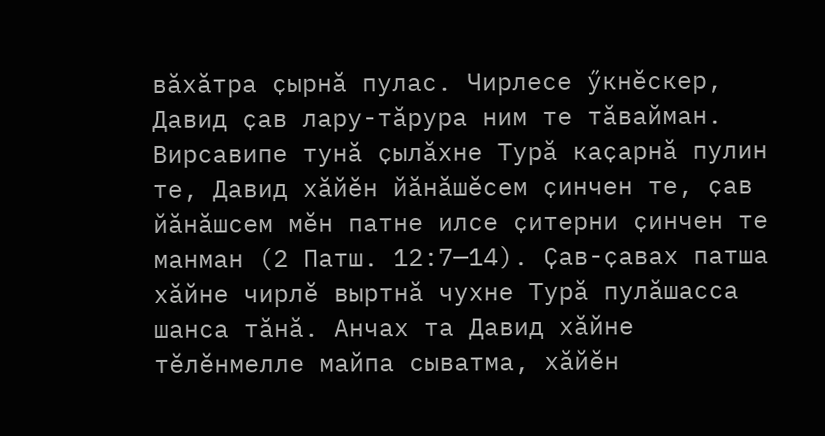вӑхӑтра ҫырнӑ пулас. Чирлесе ӳкнӗскер, Давид ҫав лару-тӑрура ним те тӑвайман. Вирсавипе тунӑ ҫылӑхне Турӑ каҫарнӑ пулин те, Давид хӑйӗн йӑнӑшӗсем ҫинчен те, ҫав йӑнӑшсем мӗн патне илсе ҫитерни ҫинчен те манман (2 Патш. 12:7—14). Ҫав-ҫавах патша хӑйне чирлӗ выртнӑ чухне Турӑ пулӑшасса шанса тӑнӑ. Анчах та Давид хӑйне тӗлӗнмелле майпа сыватма, хӑйӗн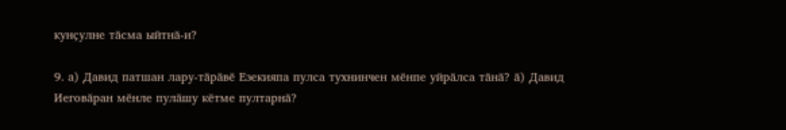кунҫулне тӑсма ыйтнӑ-и?

9. а) Давид патшан лару-тӑрӑвӗ Езекияпа пулса тухнинчен мӗнпе уйрӑлса тӑнӑ? ӑ) Давид Иеговӑран мӗнле пулӑшу кӗтме пултарнӑ?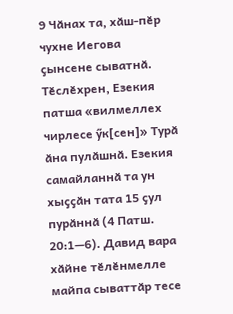9 Чӑнах та, хӑш-пӗр чухне Иегова ҫынсене сыватнӑ. Тӗслӗхрен, Езекия патша «вилмеллех чирлесе ӳк[сен]» Турӑ ӑна пулӑшнӑ. Езекия самайланнӑ та ун хыҫҫӑн тата 15 ҫул пурӑннӑ (4 Патш. 20:1—6). Давид вара хӑйне тӗлӗнмелле майпа сываттӑр тесе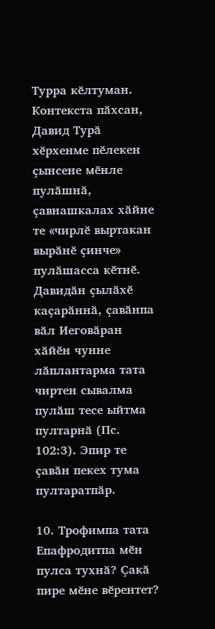Турра кӗлтуман. Контекста пӑхсан, Давид Турӑ хӗрхенме пӗлекен ҫынсене мӗнле пулӑшнӑ, ҫавнашкалах хӑйне те «чирлӗ выртакан вырӑнӗ ҫинче» пулӑшасса кӗтнӗ. Давидӑн ҫылӑхӗ каҫарӑннӑ, ҫавӑнпа вӑл Иеговӑран хӑйӗн чунне лӑплантарма тата чиртен сывалма пулӑш тесе ыйтма пултарнӑ (Пс. 102:3). Эпир те ҫавӑн пекех тума пултаратпӑр.

10. Трофимпа тата Епафродитпа мӗн пулса тухнӑ? Ҫакӑ пире мӗне вӗрентет?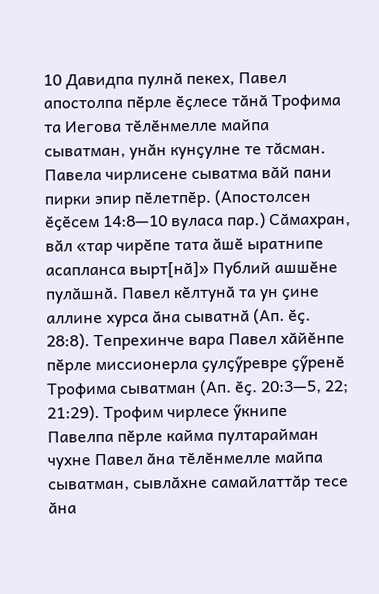10 Давидпа пулнӑ пекех, Павел апостолпа пӗрле ӗҫлесе тӑнӑ Трофима та Иегова тӗлӗнмелле майпа сыватман, унӑн кунҫулне те тӑсман. Павела чирлисене сыватма вӑй пани пирки эпир пӗлетпӗр. (Апостолсен ӗҫӗсем 14:8—10 вуласа пар.) Сӑмахран, вӑл «тар чирӗпе тата ӑшӗ ыратнипе асапланса вырт[нӑ]» Публий ашшӗне пулӑшнӑ. Павел кӗлтунӑ та ун ҫине аллине хурса ӑна сыватнӑ (Ап. ӗҫ. 28:8). Тепрехинче вара Павел хӑйӗнпе пӗрле миссионерла ҫулҫӳревре ҫӳренӗ Трофима сыватман (Ап. ӗҫ. 20:3—5, 22; 21:29). Трофим чирлесе ӳкнипе Павелпа пӗрле кайма пултарайман чухне Павел ӑна тӗлӗнмелле майпа сыватман, сывлӑхне самайлаттӑр тесе ӑна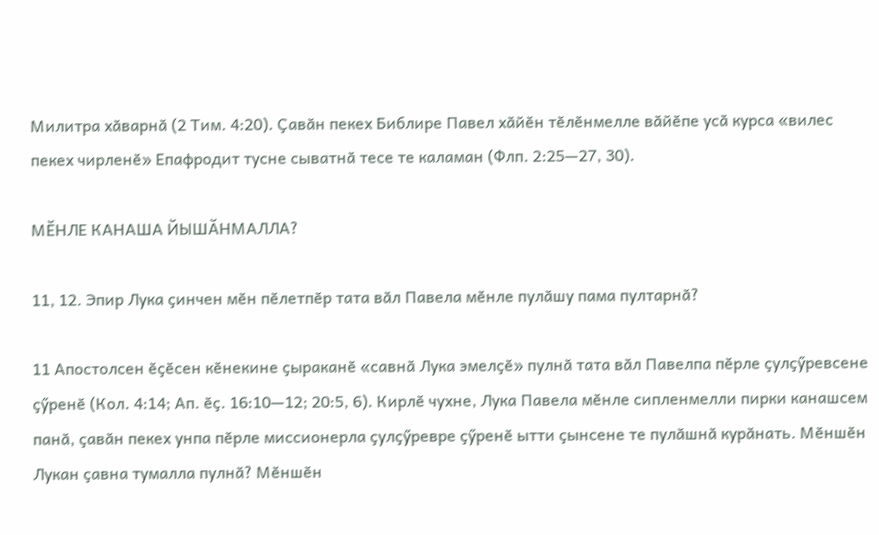Милитра хӑварнӑ (2 Тим. 4:20). Ҫавӑн пекех Библире Павел хӑйӗн тӗлӗнмелле вӑйӗпе усӑ курса «вилес пекех чирленӗ» Епафродит тусне сыватнӑ тесе те каламан (Флп. 2:25—27, 30).

МӖНЛЕ КАНАША ЙЫШӐНМАЛЛА?

11, 12. Эпир Лука ҫинчен мӗн пӗлетпӗр тата вӑл Павела мӗнле пулӑшу пама пултарнӑ?

11 Апостолсен ӗҫӗсен кӗнекине ҫыраканӗ «савнӑ Лука эмелҫӗ» пулнӑ тата вӑл Павелпа пӗрле ҫулҫӳревсене ҫӳренӗ (Кол. 4:14; Ап. ӗҫ. 16:10—12; 20:5, 6). Кирлӗ чухне, Лука Павела мӗнле сипленмелли пирки канашсем панӑ, ҫавӑн пекех унпа пӗрле миссионерла ҫулҫӳревре ҫӳренӗ ытти ҫынсене те пулӑшнӑ курӑнать. Мӗншӗн Лукан ҫавна тумалла пулнӑ? Мӗншӗн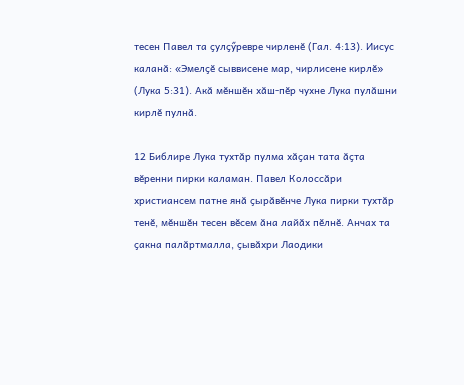тесен Павел та ҫулҫӳревре чирленӗ (Гал. 4:13). Иисус каланӑ: «Эмелҫӗ сыввисене мар, чирлисене кирлӗ» (Лука 5:31). Акӑ мӗншӗн хӑш-пӗр чухне Лука пулӑшни кирлӗ пулнӑ.

12 Библире Лука тухтӑр пулма хӑҫан тата ӑҫта вӗренни пирки каламан. Павел Колоссӑри христиансем патне янӑ ҫырӑвӗнче Лука пирки тухтӑр тенӗ, мӗншӗн тесен вӗсем ӑна лайӑх пӗлнӗ. Анчах та ҫакна палӑртмалла, ҫывӑхри Лаодики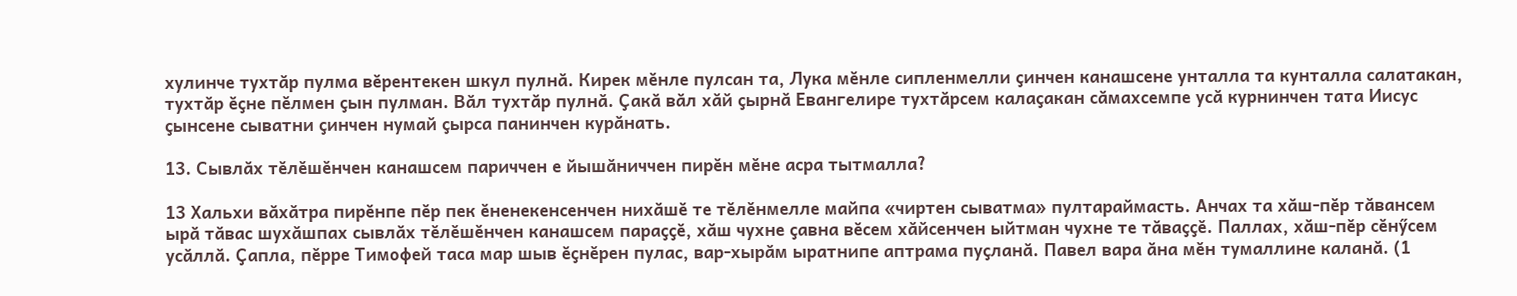хулинче тухтӑр пулма вӗрентекен шкул пулнӑ. Кирек мӗнле пулсан та, Лука мӗнле сипленмелли ҫинчен канашсене унталла та кунталла салатакан, тухтӑр ӗҫне пӗлмен ҫын пулман. Вӑл тухтӑр пулнӑ. Ҫакӑ вӑл хӑй ҫырнӑ Евангелире тухтӑрсем калаҫакан сӑмахсемпе усӑ курнинчен тата Иисус ҫынсене сыватни ҫинчен нумай ҫырса панинчен курӑнать.

13. Сывлӑх тӗлӗшӗнчен канашсем париччен е йышӑниччен пирӗн мӗне асра тытмалла?

13 Хальхи вӑхӑтра пирӗнпе пӗр пек ӗненекенсенчен нихӑшӗ те тӗлӗнмелле майпа «чиртен сыватма» пултараймасть. Анчах та хӑш-пӗр тӑвансем ырӑ тӑвас шухӑшпах сывлӑх тӗлӗшӗнчен канашсем параҫҫӗ, хӑш чухне ҫавна вӗсем хӑйсенчен ыйтман чухне те тӑваҫҫӗ. Паллах, хӑш-пӗр сӗнӳсем усӑллӑ. Ҫапла, пӗрре Тимофей таса мар шыв ӗҫнӗрен пулас, вар-хырӑм ыратнипе аптрама пуҫланӑ. Павел вара ӑна мӗн тумаллине каланӑ. (1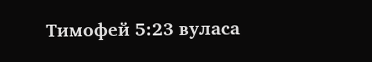Тимофей 5:23 вуласа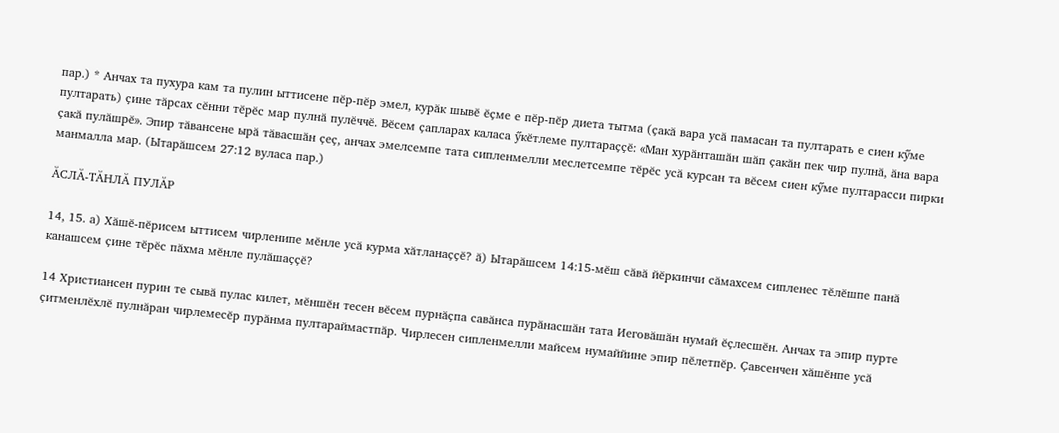пар.) * Анчах та пухура кам та пулин ыттисене пӗр-пӗр эмел, курӑк шывӗ ӗҫме е пӗр-пӗр диета тытма (ҫакӑ вара усӑ памасан та пултарать е сиен кӳме пултарать) ҫине тӑрсах сӗнни тӗрӗс мар пулнӑ пулӗччӗ. Вӗсем ҫапларах каласа ӳкӗтлеме пултараҫҫӗ: «Ман хурӑнташӑн шӑп ҫакӑн пек чир пулнӑ, ӑна вара ҫакӑ пулӑшрӗ». Эпир тӑвансене ырӑ тӑвасшӑн ҫеҫ, анчах эмелсемпе тата сипленмелли меслетсемпе тӗрӗс усӑ курсан та вӗсем сиен кӳме пултарасси пирки манмалла мар. (Ытарӑшсем 27:12 вуласа пар.)

ӐСЛӐ-ТӐНЛӐ ПУЛӐР

14, 15. а) Хӑшӗ-пӗрисем ыттисем чирленипе мӗнле усӑ курма хӑтланаҫҫӗ? ӑ) Ытарӑшсем 14:15-мӗш сӑвӑ йӗркинчи сӑмахсем сипленес тӗлӗшпе панӑ канашсем ҫине тӗрӗс пӑхма мӗнле пулӑшаҫҫӗ?

14 Христиансен пурин те сывӑ пулас килет, мӗншӗн тесен вӗсем пурнӑҫпа савӑнса пурӑнасшӑн тата Иеговӑшӑн нумай ӗҫлесшӗн. Анчах та эпир пурте ҫитменлӗхлӗ пулнӑран чирлемесӗр пурӑнма пултараймастпӑр. Чирлесен сипленмелли майсем нумаййине эпир пӗлетпӗр. Ҫавсенчен хӑшӗнпе усӑ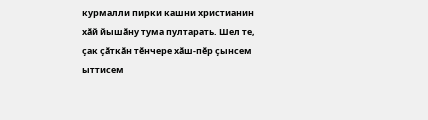курмалли пирки кашни христианин хӑй йышӑну тума пултарать. Шел те, ҫак ҫӑткӑн тӗнчере хӑш-пӗр ҫынсем ыттисем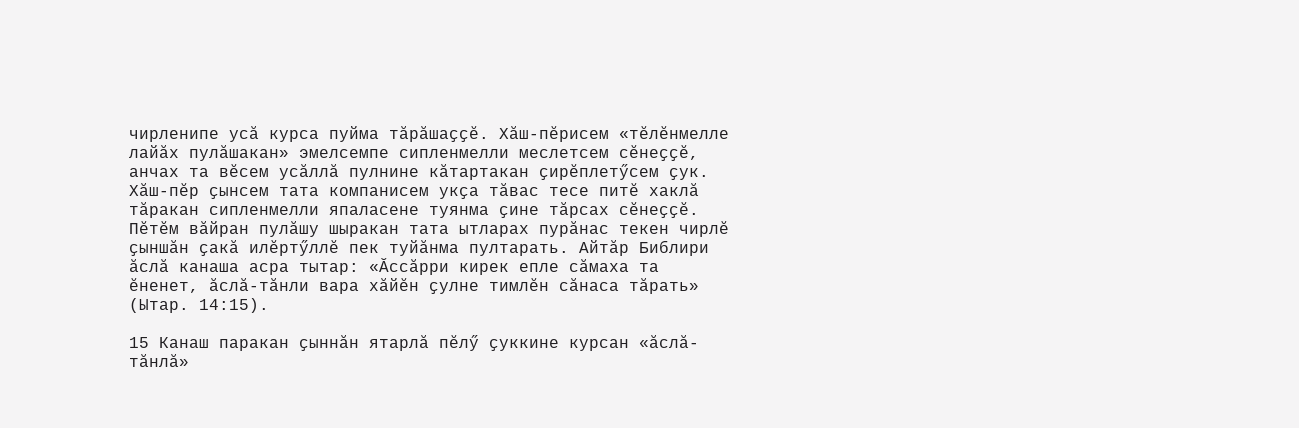чирленипе усӑ курса пуйма тӑрӑшаҫҫӗ. Хӑш-пӗрисем «тӗлӗнмелле лайӑх пулӑшакан» эмелсемпе сипленмелли меслетсем сӗнеҫҫӗ, анчах та вӗсем усӑллӑ пулнине кӑтартакан ҫирӗплетӳсем ҫук. Хӑш-пӗр ҫынсем тата компанисем укҫа тӑвас тесе питӗ хаклӑ тӑракан сипленмелли япаласене туянма ҫине тӑрсах сӗнеҫҫӗ. Пӗтӗм вӑйран пулӑшу шыракан тата ытларах пурӑнас текен чирлӗ ҫыншӑн ҫакӑ илӗртӳллӗ пек туйӑнма пултарать. Айтӑр Библири ӑслӑ канаша асра тытар: «Ӑссӑрри кирек епле сӑмаха та ӗненет, ӑслӑ-тӑнли вара хӑйӗн ҫулне тимлӗн сӑнаса тӑрать» (Ытар. 14:15).

15 Канаш паракан ҫыннӑн ятарлӑ пӗлӳ ҫуккине курсан «ӑслӑ-тӑнлӑ»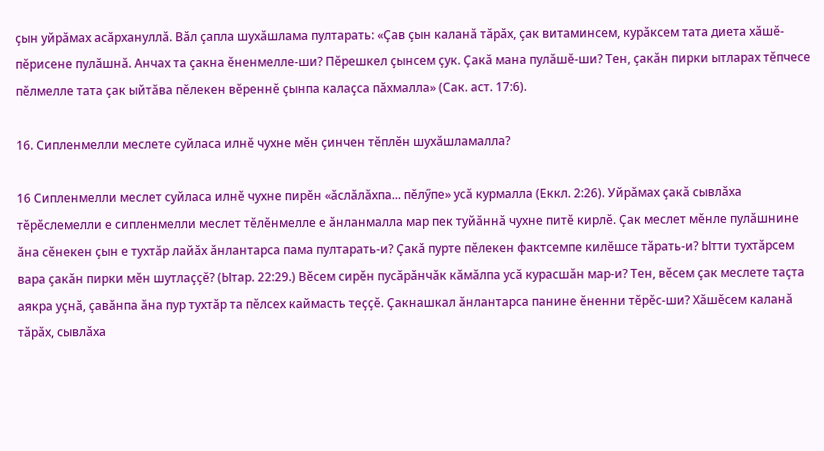ҫын уйрӑмах асӑрхануллӑ. Вӑл ҫапла шухӑшлама пултарать: «Ҫав ҫын каланӑ тӑрӑх, ҫак витаминсем, курӑксем тата диета хӑшӗ-пӗрисене пулӑшнӑ. Анчах та ҫакна ӗненмелле-ши? Пӗрешкел ҫынсем ҫук. Ҫакӑ мана пулӑшӗ-ши? Тен, ҫакӑн пирки ытларах тӗпчесе пӗлмелле тата ҫак ыйтӑва пӗлекен вӗреннӗ ҫынпа калаҫса пӑхмалла» (Сак. аст. 17:6).

16. Сипленмелли меслете суйласа илнӗ чухне мӗн ҫинчен тӗплӗн шухӑшламалла?

16 Сипленмелли меслет суйласа илнӗ чухне пирӗн «ӑслӑлӑхпа... пӗлӳпе» усӑ курмалла (Еккл. 2:26). Уйрӑмах ҫакӑ сывлӑха тӗрӗслемелли е сипленмелли меслет тӗлӗнмелле е ӑнланмалла мар пек туйӑннӑ чухне питӗ кирлӗ. Ҫак меслет мӗнле пулӑшнине ӑна сӗнекен ҫын е тухтӑр лайӑх ӑнлантарса пама пултарать-и? Ҫакӑ пурте пӗлекен фактсемпе килӗшсе тӑрать-и? Ытти тухтӑрсем вара ҫакӑн пирки мӗн шутлаҫҫӗ? (Ытар. 22:29.) Вӗсем сирӗн пусӑрӑнчӑк кӑмӑлпа усӑ курасшӑн мар-и? Тен, вӗсем ҫак меслете таҫта аякра уҫнӑ, ҫавӑнпа ӑна пур тухтӑр та пӗлсех каймасть теҫҫӗ. Ҫакнашкал ӑнлантарса панине ӗненни тӗрӗс-ши? Хӑшӗсем каланӑ тӑрӑх, сывлӑха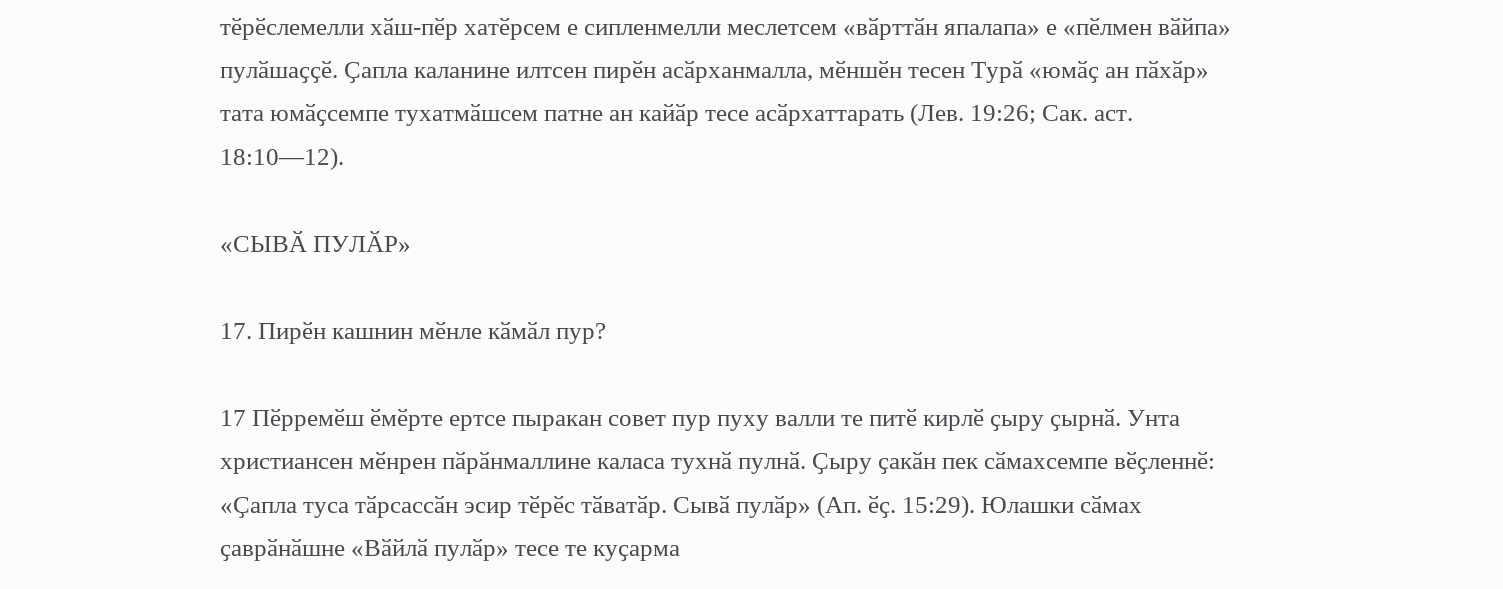тӗрӗслемелли хӑш-пӗр хатӗрсем е сипленмелли меслетсем «вӑрттӑн япалапа» е «пӗлмен вӑйпа» пулӑшаҫҫӗ. Ҫапла каланине илтсен пирӗн асӑрханмалла, мӗншӗн тесен Турӑ «юмӑҫ ан пӑхӑр» тата юмӑҫсемпе тухатмӑшсем патне ан кайӑр тесе асӑрхаттарать (Лев. 19:26; Сак. аст. 18:10—12).

«СЫВӐ ПУЛӐР»

17. Пирӗн кашнин мӗнле кӑмӑл пур?

17 Пӗрремӗш ӗмӗрте ертсе пыракан совет пур пуху валли те питӗ кирлӗ ҫыру ҫырнӑ. Унта христиансен мӗнрен пӑрӑнмаллине каласа тухнӑ пулнӑ. Ҫыру ҫакӑн пек сӑмахсемпе вӗҫленнӗ: «Ҫапла туса тӑрсассӑн эсир тӗрӗс тӑватӑр. Сывӑ пулӑр» (Ап. ӗҫ. 15:29). Юлашки сӑмах ҫаврӑнӑшне «Вӑйлӑ пулӑр» тесе те куҫарма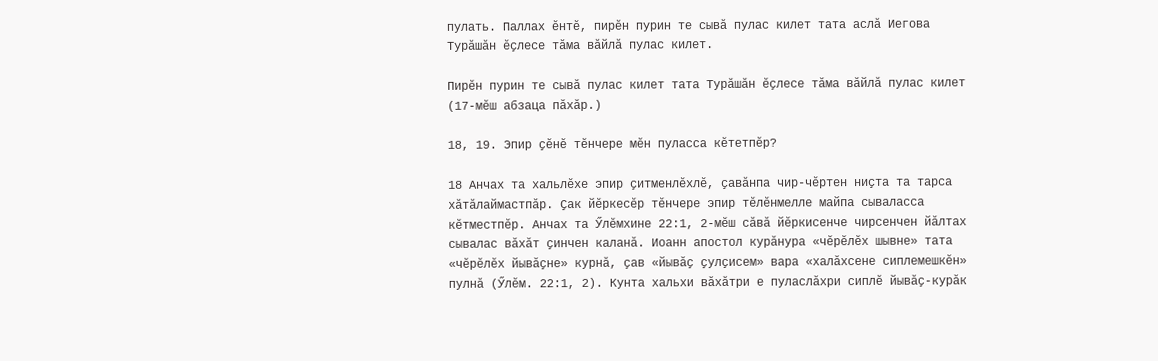пулать. Паллах ӗнтӗ, пирӗн пурин те сывӑ пулас килет тата аслӑ Иегова Турӑшӑн ӗҫлесе тӑма вӑйлӑ пулас килет.

Пирӗн пурин те сывӑ пулас килет тата Турӑшӑн ӗҫлесе тӑма вӑйлӑ пулас килет (17-мӗш абзаца пӑхӑр.)

18, 19. Эпир ҫӗнӗ тӗнчере мӗн пуласса кӗтетпӗр?

18 Анчах та хальлӗхе эпир ҫитменлӗхлӗ, ҫавӑнпа чир-чӗртен ниҫта та тарса хӑтӑлаймастпӑр. Ҫак йӗркесӗр тӗнчере эпир тӗлӗнмелле майпа сываласса кӗтместпӗр. Анчах та Ӳлӗмхине 22:1, 2-мӗш сӑвӑ йӗркисенче чирсенчен йӑлтах сывалас вӑхӑт ҫинчен каланӑ. Иоанн апостол курӑнура «чӗрӗлӗх шывне» тата «чӗрӗлӗх йывӑҫне» курнӑ, ҫав «йывӑҫ ҫулҫисем» вара «халӑхсене сиплемешкӗн» пулнӑ (Ӳлӗм. 22:1, 2). Кунта хальхи вӑхӑтри е пуласлӑхри сиплӗ йывӑҫ-курӑк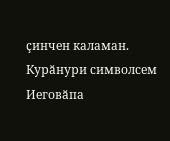ҫинчен каламан. Курӑнури символсем Иеговӑпа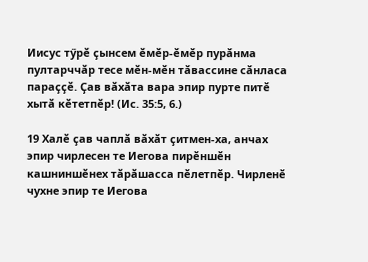Иисус тӳрӗ ҫынсем ӗмӗр-ӗмӗр пурӑнма пултарччӑр тесе мӗн-мӗн тӑвассине сӑнласа параҫҫӗ. Ҫав вӑхӑта вара эпир пурте питӗ хытӑ кӗтетпӗр! (Ис. 35:5, 6.)

19 Халӗ ҫав чаплӑ вӑхӑт ҫитмен-ха, анчах эпир чирлесен те Иегова пирӗншӗн кашниншӗнех тӑрӑшасса пӗлетпӗр. Чирленӗ чухне эпир те Иегова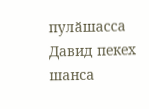пулӑшасса Давид пекех шанса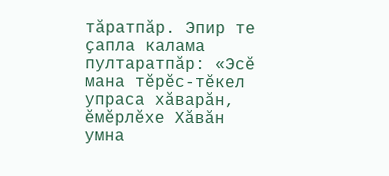тӑратпӑр. Эпир те ҫапла калама пултаратпӑр: «Эсӗ мана тӗрӗс-тӗкел упраса хӑварӑн, ӗмӗрлӗхе Хӑвӑн умна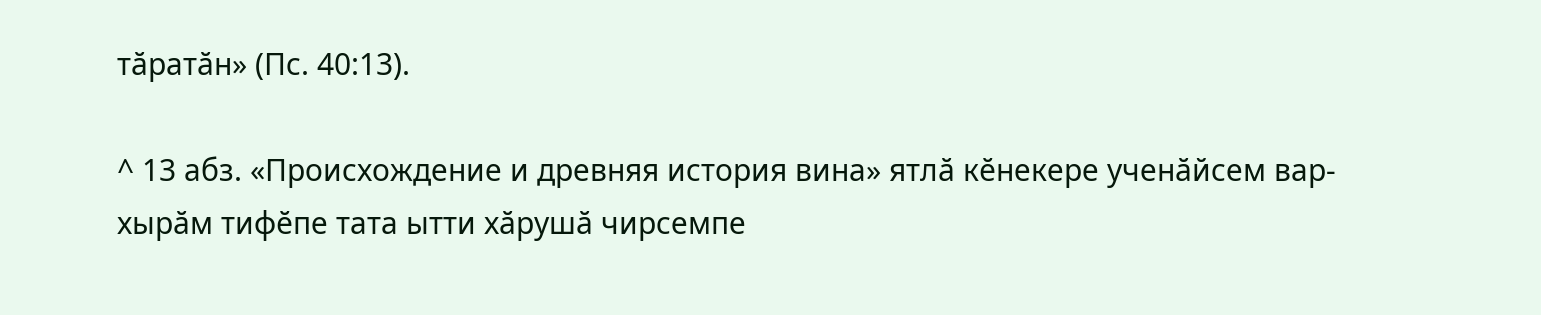тӑратӑн» (Пс. 40:13).

^ 13 абз. «Происхождение и древняя история вина» ятлӑ кӗнекере ученӑйсем вар-хырӑм тифӗпе тата ытти хӑрушӑ чирсемпе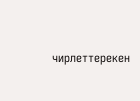чирлеттерекен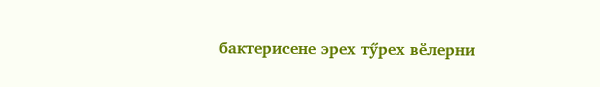бактерисене эрех тӳрех вӗлерни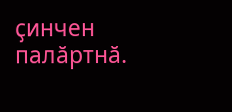ҫинчен палӑртнӑ.